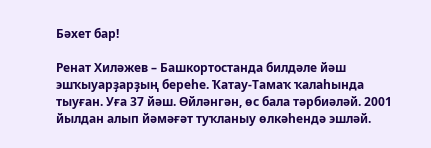Бәхет бар!

Ренат Хиләжев – Башкортостанда билдәле йәш эшҡыуарҙарҙың береһе. Ҡатау-Тамаҡ ҡалаһында тыуған. Уға 37 йәш. Өйләнгән, өс бала тәрбиәләй. 2001 йылдан алып йәмәғәт туҡланыу өлкәһендә эшләй.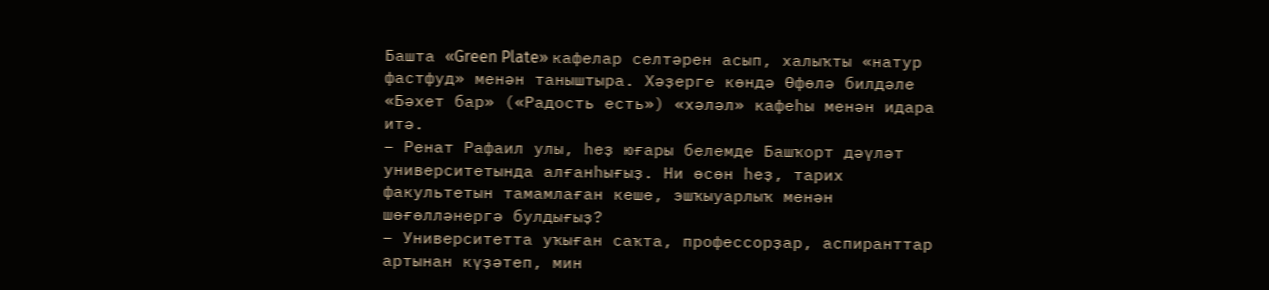Башта «Green Plate» кафелар селтәрен асып, халыҡты «натур фастфуд» менән таныштыра. Хәҙерге көндә Өфөлә билдәле «Бәхет бар» («Радость есть») «хәләл» кафеһы менән идара итә.
– Ренат Рафаил улы, һеҙ юғары белемде Башҡорт дәүләт университетында алғанһығыҙ. Ни өсөн һеҙ, тарих факультетын тамамлаған кеше, эшҡыуарлыҡ менән шөғөлләнергә булдығыҙ?
– Университетта уҡыған саҡта, профессорҙар, аспиранттар артынан күҙәтеп, мин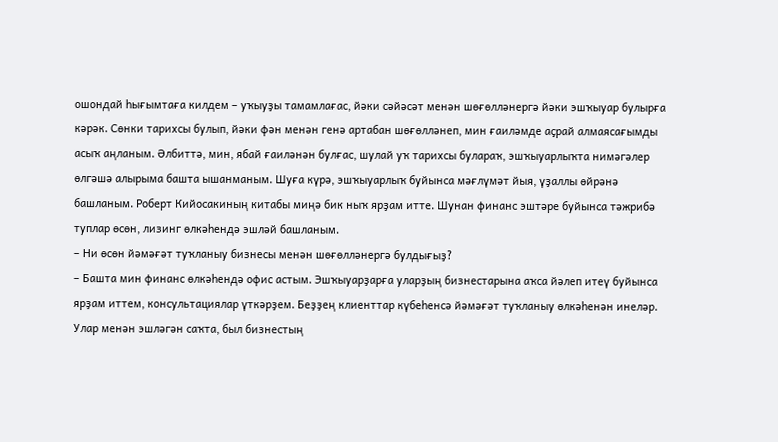ошондай һығымтаға килдем – уҡыуҙы тамамлағас, йәки сәйәсәт менән шөғөлләнергә йәки эшҡыуар булырға кәрәк. Сөнки тарихсы булып, йәки фән менән генә артабан шөғөлләнеп, мин ғаиләмде аҫрай алмаясағымды асыҡ аңланым. Әлбиттә, мин, ябай ғаиләнән булғас, шулай уҡ тарихсы булараҡ, эшҡыуарлыҡта нимәгәлер өлгәшә алырыма башта ышанманым. Шуға күрә, эшҡыуарлыҡ буйынса мәғлүмәт йыя, үҙаллы өйрәнә башланым. Роберт Кийосакиның китабы миңә бик ныҡ ярҙам итте. Шунан финанс эштәре буйынса тәжрибә туплар өсөн, лизинг өлкәһендә эшләй башланым.
– Ни өсөн йәмәғәт туҡланыу бизнесы менән шөғөлләнергә булдығыҙ?
– Башта мин финанс өлкәһендә офис астым. Эшҡыуарҙарға уларҙың бизнестарына аҡса йәлеп итеү буйынса ярҙам иттем, консультациялар үткәрҙем. Беҙҙең клиенттар күбеһенсә йәмәғәт туҡланыу өлкәһенән инеләр. Улар менән эшләгән саҡта, был бизнестың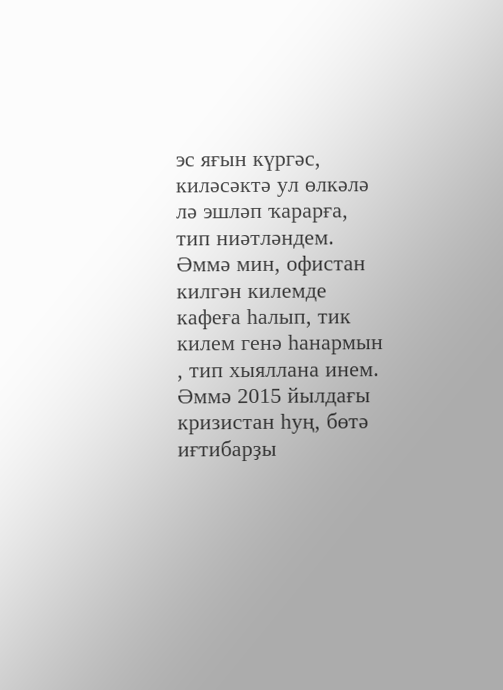эс яғын күргәс, киләсәктә ул өлкәлә лә эшләп ҡарарға, тип ниәтләндем. Әммә мин, офистан килгән килемде кафеға һалып, тик килем генә һанармын , тип хыяллана инем. Әммә 2015 йылдағы кризистан һуң, бөтә иғтибарҙы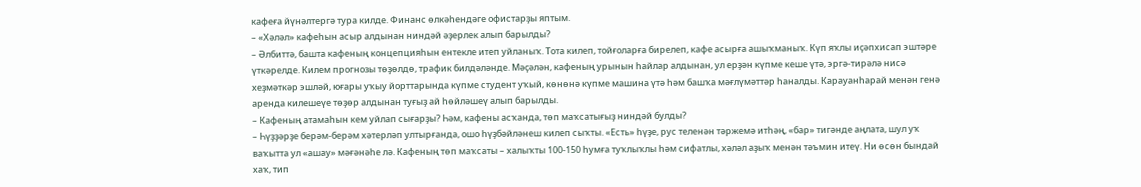кафеға йүнәлтергә тура килде. Финанс өлкәһендәге офистарҙы яптым.
– «Хәләл» кафеһын асыр алдынан ниндәй әҙерлек алып барылды?
– Әлбиттә, башта кафеның концепцияһын ентекле итеп уйланыҡ. Тота килеп, тойғоларға бирелеп, кафе асырға ашыҡманыҡ. Күп яҡлы иҫәпхисап эштәре үткәрелде. Килем прогнозы төҙөлдө, трафик билдәләнде. Мәҫәлән, кафеның урынын һайлар алдынан, ул ерҙән күпме кеше үтә, эргә-тирәлә нисә хеҙмәткәр эшләй, юғары уҡыу йорттарында күпме студент уҡый, көнөнә күпме машина үтә һәм башҡа мәғлүмәттәр һаналды. Карауанһарай менән генә аренда килешеүе төҙөр алдынан туғыҙ ай һөйләшеү алып барылды.
– Кафеның атамаһын кем уйлап сығарҙы? Һәм, кафены асҡанда, төп маҡсатығыҙ ниндәй булды?
– Һүҙҙәрҙе берәм-берәм хәтерләп ултырғанда, ошо һүҙбәйләнеш килеп сыҡты. «Есть» һүҙе, рус теленән тәржемә итһәң, «бар» тигәнде аңлата, шул уҡ ваҡытта ул «ашау» мәғәнәһе лә. Кафеның төп маҡсаты – халыҡты 100-150 һумға туҡлыҡлы һәм сифатлы, хәләл аҙыҡ менән тәъмин итеү. Ни өсөн бындай хаҡ, тип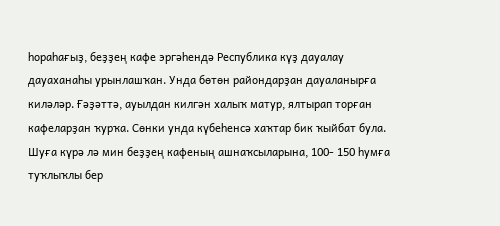һораһағыҙ, беҙҙең кафе эргәһендә Республика күҙ дауалау дауаханаһы урынлашҡан. Унда бөтөн райондарҙан дауаланырға киләләр. Ғәҙәттә, ауылдан килгән халыҡ матур, ялтырап торған кафеларҙан ҡурҡа. Сөнки унда күбеһенсә хаҡтар бик ҡыйбат була. Шуға күрә лә мин беҙҙең кафеның ашнаҡсыларына, 100- 150 һумға туҡлыҡлы бер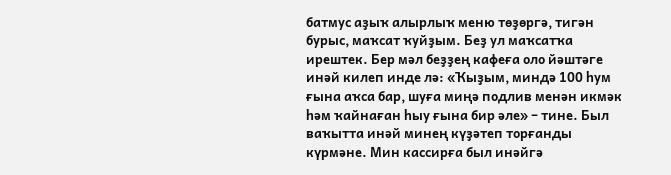батмус аҙыҡ алырлыҡ меню төҙөргә, тигән бурыс, маҡсат ҡуйҙым. Беҙ ул маҡсатҡа ирештек. Бер мәл беҙҙең кафеға оло йәштәге инәй килеп инде лә: «Ҡыҙым, миндә 100 һум ғына аҡса бар, шуға миңә подлив менән икмәк һәм ҡайнаған һыу ғына бир әле» – тине. Был ваҡытта инәй минең күҙәтеп торғанды күрмәне. Мин кассирға был инәйгә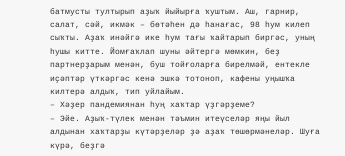батмусты тултырып аҙыҡ йыйырға ҡуштым. Аш, гарнир, салат, сәй, икмәк – бөтәһен дә һанағас, 98 һум килеп сыҡты. Аҙаҡ инәйгә ике һум тағы ҡайтарып биргәс, уның һушы китте. Йомғаҡлап шуны әйтергә мөмкин, беҙ партнерҙарым менән, буш тойғоларға бирелмәй, ентекле иҫәптәр үткәргәс кенә эшкә тотоноп, кафены уңышҡа килтерә алдыҡ, тип уйлайым.
– Хәҙер пандемиянан һуң хаҡтар үҙгәрҙеме?
– Эйе. Аҙыҡ-түлек менән тәъмин итеүселәр яңы йыл алдынан хаҡтарҙы күтәрҙеләр ҙә аҙаҡ төшөрмәнеләр. Шуға күрә, беҙгә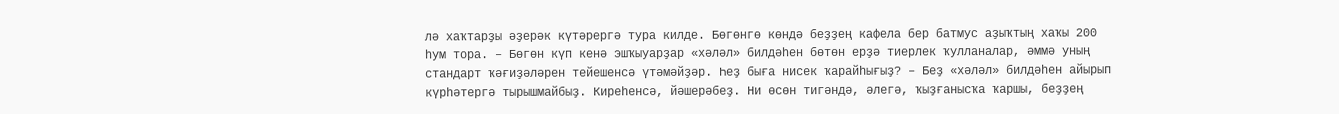лә хаҡтарҙы әҙерәк күтәрергә тура килде. Бөгөнгө көндә беҙҙең кафела бер батмус аҙыҡтың хаҡы 200 һум тора. – Бөгөн күп кенә эшҡыуарҙар «хәләл» билдәһен бөтөн ерҙә тиерлек ҡулланалар, әммә уның стандарт ҡәғиҙәләрен тейешенсә үтәмәйҙәр. Һеҙ быға нисек ҡарайһығыҙ? – Беҙ «хәләл» билдәһен айырып күрһәтергә тырышмайбыҙ. Киреһенсә, йәшерәбеҙ. Ни өсөн тигәндә, әлегә, ҡыҙғанысҡа ҡаршы, беҙҙең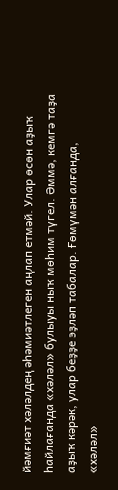йәмғиәт хәләлдең әһәмиәтлеген аңлап етмәй. Улар өсөн аҙыҡ һайлағанда «хәләл» булыуы ныҡ мөһим түгел. Әммә, кемгә таҙа аҙыҡ кәрәк, улар беҙҙе эҙләп табалар. Ғөмүмән алғанда, «хәләл»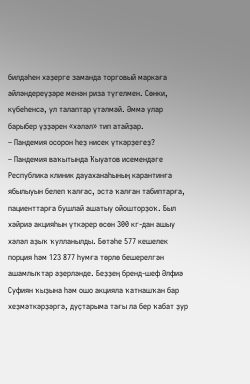билдәһен хәҙерге заманда торговый маркаға әйләндереүҙәре менән риза түгелмен. Сөнки, күбеһенсә, ул талаптар үтәлмәй. Әммә улар барыбер үҙҙәрен «хәләл» тип атайҙар.
– Пандемия осорон һеҙ нисек үткәрҙегеҙ?
– Пандемия ваҡытында Ҡыуатов исемендәге Республика клиник дауаханаһының карантинға ябылыуын белеп ҡалғас, эстә ҡалған табиптарға, пациенттарға бушлай ашатыу ойошторҙоҡ. Был хәйриә акцияһын үткәрер өсөн 300 кг-дан ашыу хәләл аҙыҡ ҡулланылды. Бөтәһе 577 кешелек порция һәм 123 877 һумға төрлө бешерелгән ашамлыҡтар әҙерләнде. Беҙҙең бренд-шеф Әлфиә Суфиян ҡыҙына һәм ошо акцияла ҡатнашҡан бар хеҙмәткәрҙәргә, дуҫтарыма тағы ла бер ҡабат ҙур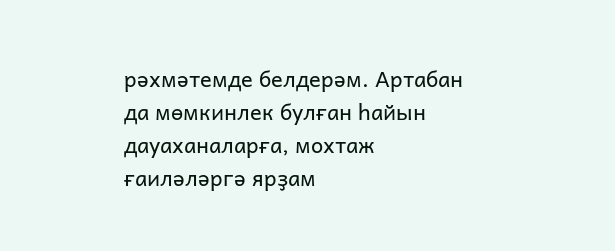рәхмәтемде белдерәм. Артабан да мөмкинлек булған һайын дауаханаларға, мохтаж ғаиләләргә ярҙам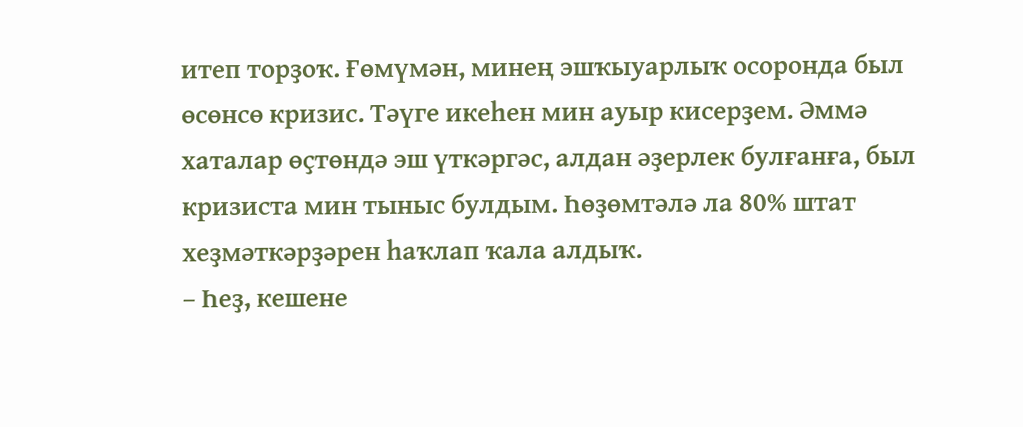итеп торҙоҡ. Ғөмүмән, минең эшҡыуарлыҡ осоронда был өсөнсө кризис. Тәүге икеһен мин ауыр кисерҙем. Әммә хаталар өҫтөндә эш үткәргәс, алдан әҙерлек булғанға, был кризиста мин тыныс булдым. Һөҙөмтәлә ла 80% штат хеҙмәткәрҙәрен һаҡлап ҡала алдыҡ.
– Һеҙ, кешене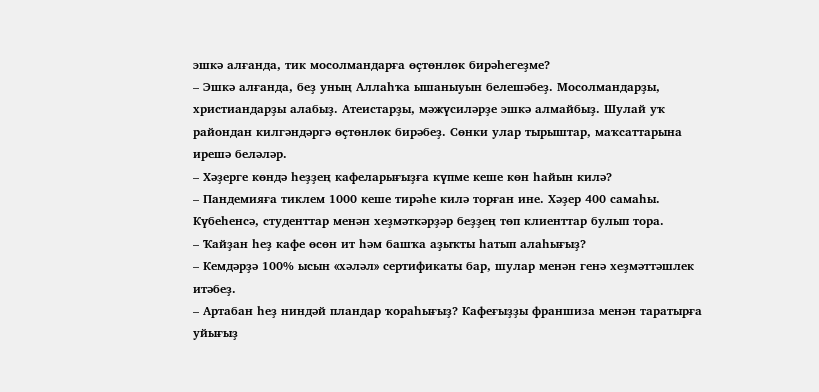эшкә алғанда, тик мосолмандарға өҫтөнлөк бирәһегеҙме?
– Эшкә алғанда, беҙ уның Аллаһҡа ышаныуын белешәбеҙ. Мосолмандарҙы, христиандарҙы алабыҙ. Атеистарҙы, мәжүсиләрҙе эшкә алмайбыҙ. Шулай уҡ райондан килгәндәргә өҫтөнлөк бирәбеҙ. Сөнки улар тырыштар, маҡсаттарына ирешә беләләр.
– Хәҙерге көндә һеҙҙең кафеларығыҙға күпме кеше көн һайын килә?
– Пандемияға тиклем 1000 кеше тирәһе килә торған ине. Хәҙер 400 самаһы. Күбеһенсә, студенттар менән хеҙмәткәрҙәр беҙҙең төп клиенттар булып тора.
– Ҡайҙан һеҙ кафе өсөн ит һәм башҡа аҙыҡты һатып алаһығыҙ?
– Кемдәрҙә 100% ысын «хәләл» сертификаты бар, шулар менән генә хеҙмәттәшлек итәбеҙ.
– Артабан һеҙ ниндәй пландар ҡораһығыҙ? Кафеғыҙҙы франшиза менән таратырға уйығыҙ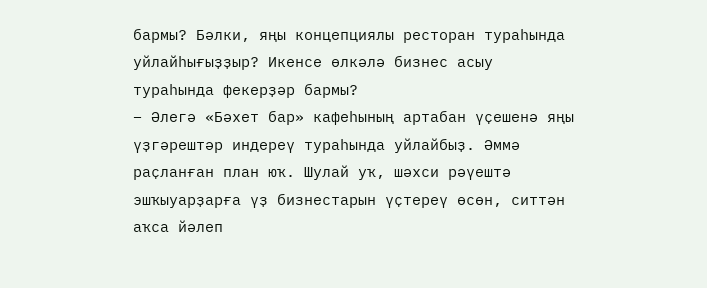бармы? Бәлки, яңы концепциялы ресторан тураһында уйлайһығыҙҙыр? Икенсе өлкәлә бизнес асыу тураһында фекерҙәр бармы?
– Әлегә «Бәхет бар» кафеһының артабан үҫешенә яңы үҙгәрештәр индереү тураһында уйлайбыҙ. Әммә раҫланған план юҡ. Шулай уҡ, шәхси рәүештә эшҡыуарҙарға үҙ бизнестарын үҫтереү өсөн, ситтән аҡса йәлеп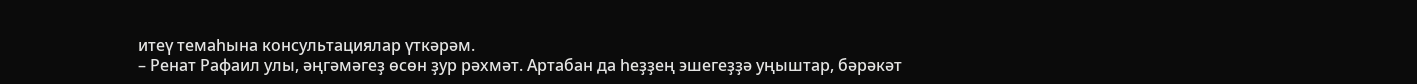итеү темаһына консультациялар үткәрәм.
– Ренат Рафаил улы, әңгәмәгеҙ өсөн ҙур рәхмәт. Артабан да һеҙҙең эшегеҙҙә уңыштар, бәрәкәт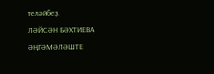теләйбеҙ.
ЛӘЙСӘН БӘХТИЕВА
ӘҢГӘМӘЛӘШТЕ